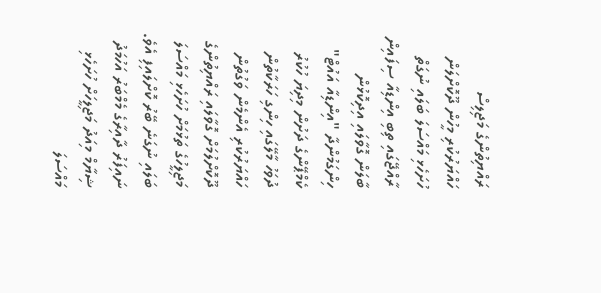ރައްޔިތުންގެ މަޖިލިސް
ހައްޔަރުކުރި މީހުން ދޫކޮށްލަން ހުށަހެޅި މައްސަލަ ބަލައި ނުގަތް
ރާއްޖޭގައި ތިބި އިންޑިއާ ސިފައިން ބާލަން ގޮވާލައި އިދިކޮޅުން ހިންގަމުންދާ "އިންޑިއާ އައުޓް" ކެމްޕޭންގެ ދަށުން މިދިޔަ ހުކުރު ދުވަހު މާލޭގައި ހިންގި ހަރަކާތުން ހައްޔަރުކުރި އެންމެން ވަގުތުން ދޫކޮށްލުމަށް ގޮވާލައި ރައްޔިތުންގެ މަޖިލީހުގެ ތަޅުމަށް ހުށަހެޅި މައްސަލަ ބަލައި ނުގަނެ ބޭރު ކޮށްލައިފި އެވެ.
ނައިފަރު ދާއިރާގެ މެމްބަރު އަހުމަދު ޝިޔާމް މިއަދު މަޖިލީހަށް ހުށަހެޅި މައްސަލަ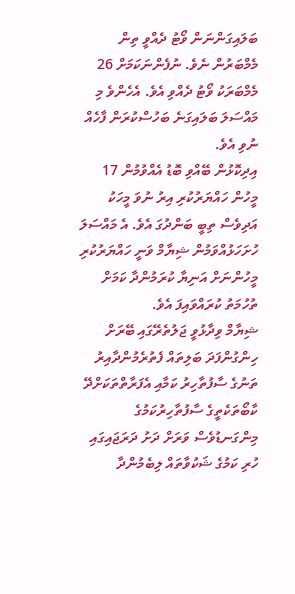ބަލައިގަންނަން ވޯޓު ދެއްވީ ތިން މެމްބަރުން ނެވެ. ނުފެންނަކަމަށް 26 މެމްބަރަކު ވޯޓު ދެއްވި އެވެ. އެހެންވެ މި މައްސަލަ ބަލައިގަނެ ބަހުސްކުރަން ފާހެއް ނުވި އެވެ.
އިދިކޮޅުން ބޭއްވި ބޮޑު އެއްވުމުން 17 މީހުން ހައްޔަރުކުރި އިރު ނުވަ މީހަކު އަދިވެސް ތިބީ ބަންދުގަ އެވެ. އެ މައްސަލަ ހުށަހަޅުއްވަމުން ޝިޔާމް ވަނީ ހައްޔަރުކުރި މީހުންނަށް އަނިޔާ ކުރަމުންދާ ކަމަށް ތުހުމަތު ކުރައްވައިފަ އެވެ.
ޝިޔާމް ވިދާޅުވީ ޖަލުތެރޭގައި ބޭރަށް ހިންގުންފަދަ ބަލިތައް ފެތުރެމުންދާއިރު ތަނުގެ ސާފުތާހިރު ކަމާއި އެފަރާތްތަކަށްދޭ ކާބޯތަކެތީގެ ސާފުތާހިރުކަމުގެ މިންގަނޑުވެސް ވަރަށް ދަށު ދަރަޖައިގައި ހުރި ކަމުގެ ޝަކުވާތައް ލިބެމުންދާ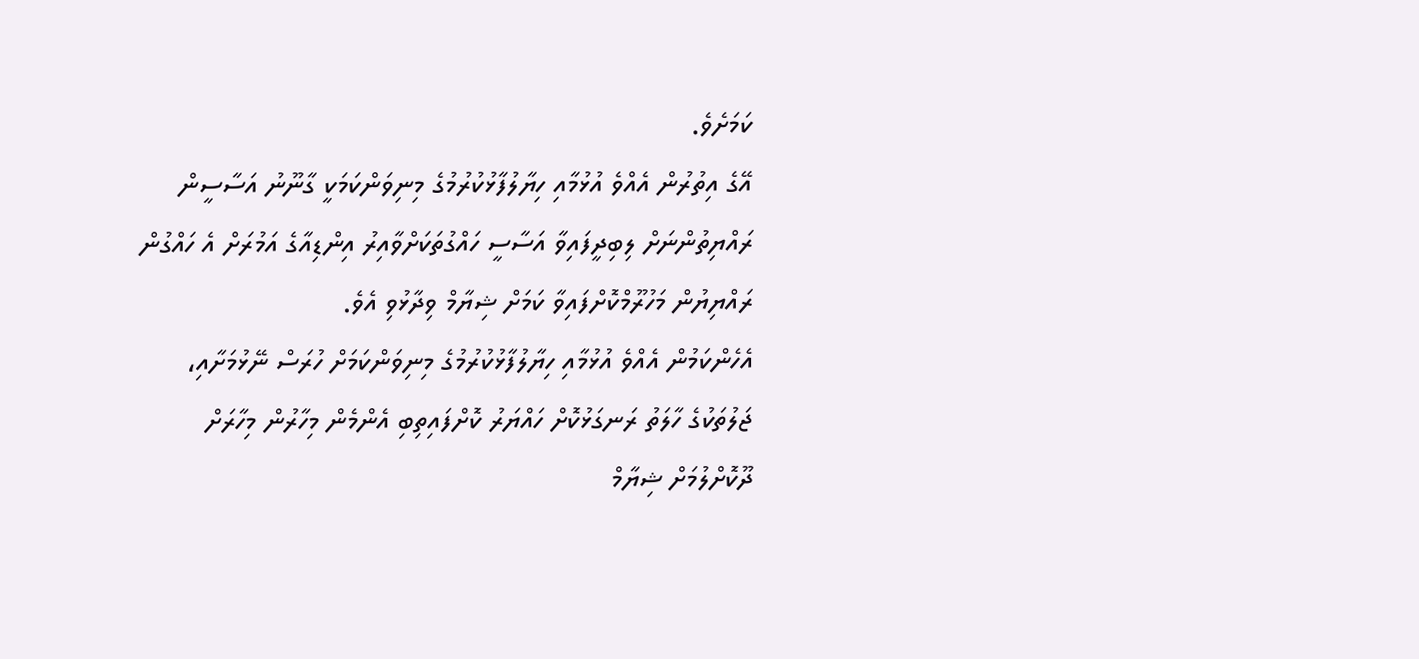ކަމަށެވެ.
އޭގެ އިތުރުން އެއްވެ އުޅުމާއި ހިޔާލުފާޅުކުރުމުގެ މިނިވަންކަމަކީ ގާނޫނު އަސާސީން ރައްޔިތުންނަށް ލިބިދީފައިވާ އަސާސީ ހައްގުތަކަށްވާއިރު އިންޑިއާގެ އަމުރަށް އެ ހައްގުން ރައްޔިޔުން މަހުރޫމްކޮށްފައިވާ ކަމަށް ޝިޔާމް ވިދާޅުވި އެވެ.
އެހެންކަމުން އެއްވެ އުޅުމާއި ހިޔާލުފާޅުކުރުމުގެ މިނިވަންކަމަށް ހުރަސް ނޭޅުމަށާއި، ޖަލުތަކުގެ ހާލަތު ރަނގަޅުކޮށް ހައްޔަރު ކޮށްފައިތިބި އެންމެން މިހާރުން މިހާރަށް ދޫކޮށްލުމަށް ޝިޔާމް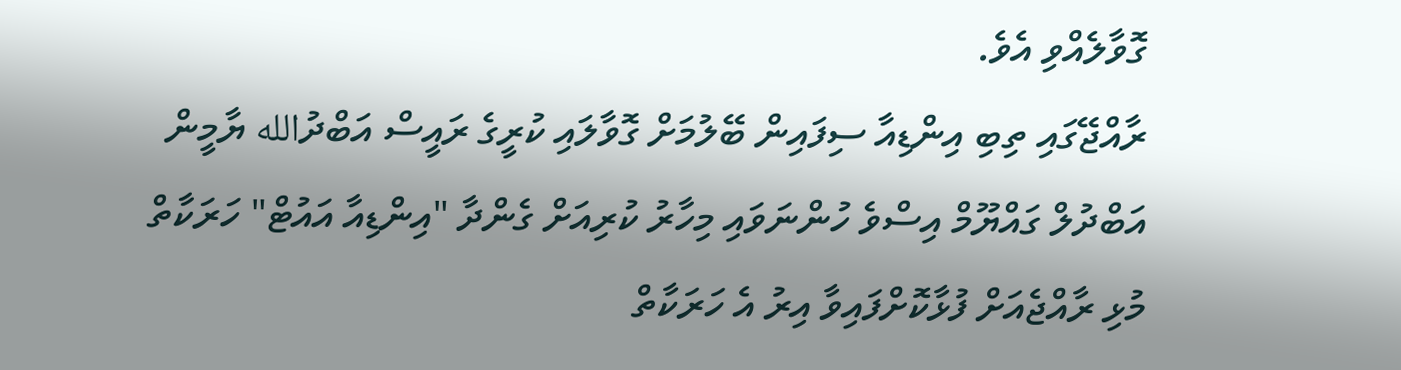ގޮވާލެއްވި އެވެ.
ރާއްޖޭގައި ތިބި އިންޑިއާ ސިފައިން ބޭލުމަށް ގޮވާލައި ކުރީގެ ރައީސް އަބްދުالله ޔާމީން އަބްދުލް ގައްޔޫމް އިސްވެ ހުންނަވައި މިހާރު ކުރިއަށް ގެންދާ "އިންޑިއާ އައުޓް" ހަރަކާތް މުޅި ރާއްޖެއަށް ފުޅާކޮށްފައިވާ އިރު އެ ހަރަކާތް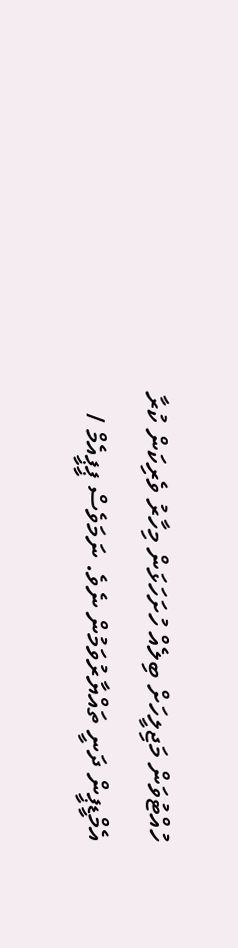ހުއްޓުވަން މަޖިލީހަށް ބިލެއް ހުށަހަޅަން މިހާރު ވެރިކަން ކުރާ އެމްޑީޕީން ދަނީ ތައްޔާރުވަމުން ނެވެ. ނަމަވެސް ޕީޕީއެމް /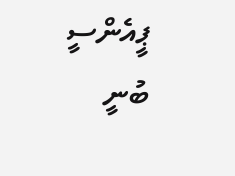ޕީއެންސީ ބުނީ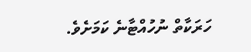ހަރަކާތް ނުހުއްޓާނެ ކަމަށެވެ.